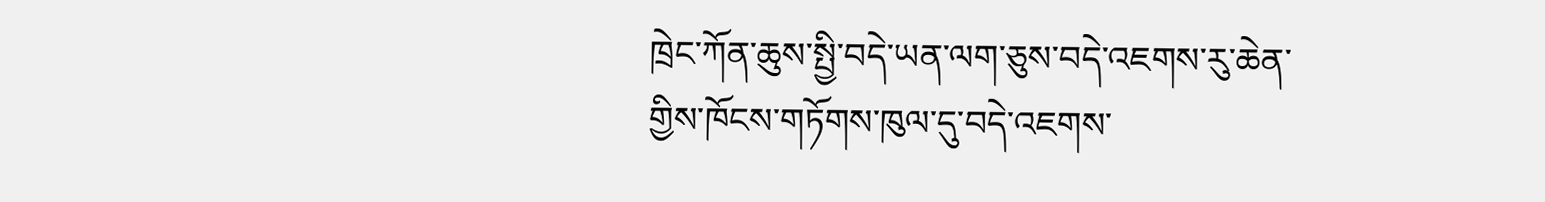ཁྲེང་ཀོན་ཆུས་སྤྱི་བདེ་ཡན་ལག་ཅུས་བདེ་འཇགས་རུ་ཆེན་གྱིས་ཁོངས་གཏོགས་ཁུལ་དུ་བདེ་འཇགས་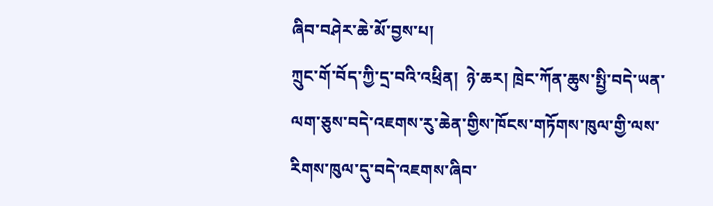ཞིབ་བཤེར་ཆེ་མོ་བྱས་པ།
ཀྲུང་གོ་བོད་ཀྱི་དྲ་བའི་འཕྲིན།  ཉེ་ཆར། ཁྲེང་ཀོན་ཆུས་སྤྱི་བདེ་ཡན་ལག་ཅུས་བདེ་འཇགས་རུ་ཆེན་གྱིས་ཁོངས་གཏོགས་ཁུལ་གྱི་ལས་རིགས་ཁུལ་དུ་བདེ་འཇགས་ཞིབ་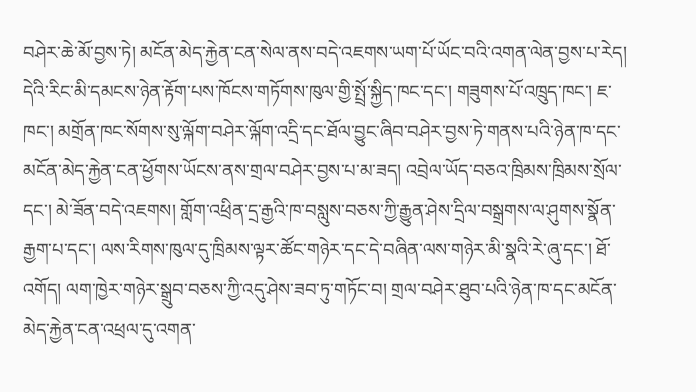བཤེར་ཆེ་མོ་བྱས་ཏེ། མངོན་མེད་རྐྱེན་ངན་སེལ་ནས་བདེ་འཇགས་ཡག་པོ་ཡོང་བའི་འགན་ལེན་བྱས་པ་རེད།
དེའི་རིང་མི་དམངས་ཉེན་རྟོག་པས་ཁོངས་གཏོགས་ཁུལ་གྱི་སྤྲོ་སྐྱིད་ཁང་དང་། གཟུགས་པོ་འཁྲུད་ཁང་། ཇ་ཁང་། མགྲོན་ཁང་སོགས་སུ་ལྐོག་བཤེར་ལྐོག་འདྲི་དང་ཐོལ་བྱུང་ཞིབ་བཤེར་བྱས་ཏེ་གནས་པའི་ཉེན་ཁ་དང་མངོན་མེད་རྐྱེན་ངན་ཕྱོགས་ཡོངས་ནས་གྲལ་བཤེར་བྱས་པ་མ་ཟད། འབྲེལ་ཡོད་བཅའ་ཁྲིམས་ཁྲིམས་སྲོལ་དང་། མེ་ཟོན་བདེ་འཇགས། གློག་འཕྲིན་དྲ་རྒྱའི་ཁ་བསླུས་བཅས་ཀྱི་རྒྱུན་ཤེས་དྲིལ་བསྒྲགས་ལ་ཤུགས་སྣོན་རྒྱག་པ་དང་། ལས་རིགས་ཁུལ་དུ་ཁྲིམས་ལྟར་ཚོང་གཉེར་དང་དེ་བཞིན་ལས་གཉེར་མི་སྣའི་རེ་ཞུ་དང་། ཐོ་འགོད། ལག་ཁྱེར་གཉེར་སྒྲུབ་བཅས་ཀྱི་འདུ་ཤེས་ཟབ་ཏུ་གཏོང་བ། གྲལ་བཤེར་ཐུབ་པའི་ཉེན་ཁ་དང་མངོན་མེད་རྐྱེན་ངན་འཕྲལ་དུ་འགན་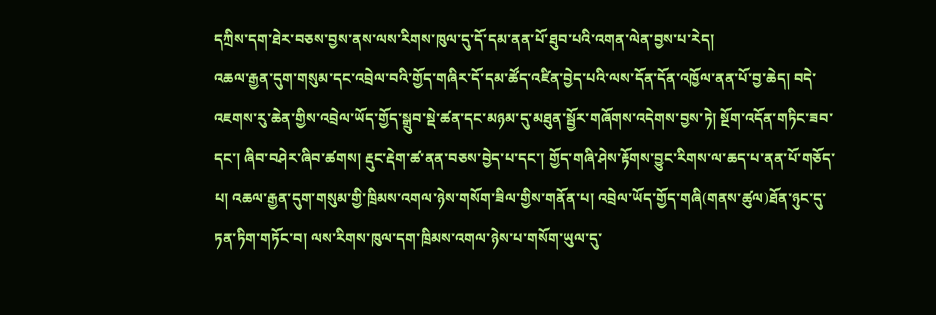དཀྲིས་དག་ཐེར་བཅས་བྱས་ནས་ལས་རིགས་ཁུལ་དུ་དོ་དམ་ནན་པོ་ཐུབ་པའི་འགན་ལེན་བྱས་པ་རེད།
འཆལ་རྒྱན་དུག་གསུམ་དང་འབྲེལ་བའི་གྱོད་གཞིར་དོ་དམ་ཚོད་འཛིན་བྱེད་པའི་ལས་དོན་དོན་འཁྱོལ་ནན་པོ་བྱ་ཆེད། བདེ་འཇགས་རུ་ཆེན་གྱིས་འབྲེལ་ཡོད་གྱོད་སྒྲུབ་སྡེ་ཚན་དང་མཉམ་དུ་མཐུན་སྦྱོར་གཞོགས་འདེགས་བྱས་ཏེ། སྔོག་འདོན་གཏིང་ཟབ་དང་། ཞིབ་བཤེར་ཞིབ་ཚགས། རྡུང་རྡེག་ཚ་ནན་བཅས་བྱེད་པ་དང་། གྱོད་གཞི་ཤེས་རྟོགས་བྱུང་རིགས་ལ་ཆད་པ་ནན་པོ་གཅོད་པ། འཆལ་རྒྱན་དུག་གསུམ་གྱི་ཁྲིམས་འགལ་ཉེས་གསོག་ཟིལ་གྱིས་གནོན་པ། འབྲེལ་ཡོད་གྱོད་གཞི(གནས་ཚུལ)ཐོན་ཉུང་དུ་ཏན་ཏིག་གཏོང་བ། ལས་རིགས་ཁུལ་དག་ཁྲིམས་འགལ་ཉེས་པ་གསོག་ཡུལ་དུ་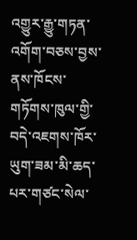འགྱུར་རྒྱུ་གཏན་འགོག་བཅས་བྱས་ནས་ཁོངས་གཏོགས་ཁུལ་གྱི་བདེ་འཇགས་ཁོར་ཡུག་ཟམ་མི་ཆད་པར་གཙང་སེལ་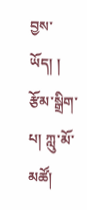བྱས་ཡོད། །
རྩོམ་སྒྲིག་པ། ཀླུ་མོ་མཚོ།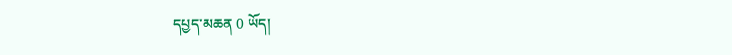དཔྱད་མཆན 0 ཡོད།